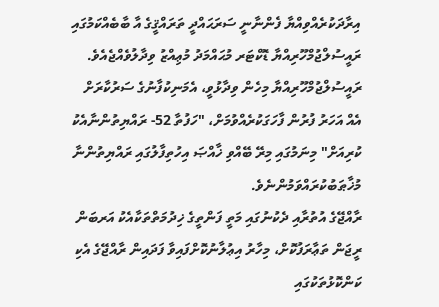އިރާދަކުރެއްވިއްޔާ ފެންނާނީ ސަރަޙައްދީ ތަރައްޤީގެ އާ ބާބެއްކަމުގައި ރައީސުލްޖުމްހޫރިއްޔާ ޑޮކްޓަރ މުޙައްމަދު މުޢިއްޒު ވިދާލުވެއްޖެއެވެ. ރައީސުލްޖުމްހޫރިއްޔާ މިހެން ވިދާޅުވީ، އެމަނިކުފާނުގެ ސަރުކާރަށް އެއް އަހަރު ފުރުން ފާހަގަކުރެއްވުމަށް، "ހަފުތާ 52- ރައްޔިތުންނާއެކު ކުރިއަށް" މިނަމުގައި މިރޭ ބޭއްވި ޚާއްޞަ އިހުތިފާލުގައި ރައްޔިތުންނާ މުޚާޠަބުކުރައްވަމުންނެވެ.
ރާއްޖޭގެ އުތުރާއި ދެކުނުގައި މަތީ ފަންތީގެ ޚިދުމަތްތަކާއެކު އަރބަން ރީޖަން ތަޢާރަފުކޮށް، މިހާރު އިޢުލާނުކޮށްފައިވާ ފަދައިން ރާއްޖޭގެ އެކި ކަންކޮޅުތަކުގައި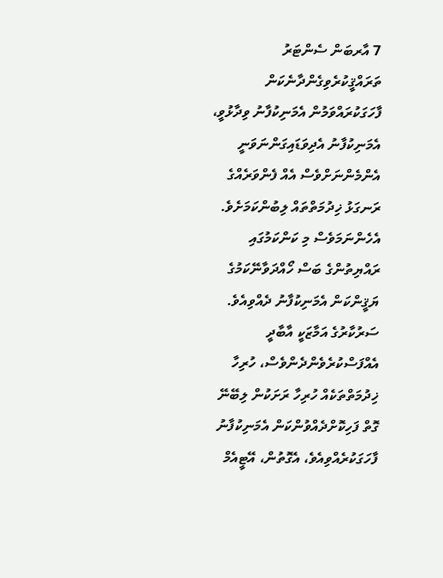7 އާރބަން ސެންޓަރު ތަރައްޤީކުރެވިގެންދާނެކަން ފާހަގަކުރައްވަމުން އެމަނިކުފާނު ވިދާޅުވީ، އެމަނިކުފާނު އެދިވަޑައިގަންނަވަނީ އެންމެންނަށްވެސް އެއް ފެންވަރެއްގެ ރަނގަޅު ޚިދުމަތްތައް ލިބުންކަމަށެވެ. އެހެންނަމަވެސް މި ކަންކަމުގައި ރައްޔިތުންގެ ބަސް ހޯއްދަވާނޭކަމުގެ ޔަޤީންކަން އެމަނިކުފާނު ދެއްވިއެވެ.
ސަރުކާރުގެ އަމާޒަކީ އާބާދީ އެއްފަސްކުރެވެންދެންވެސް، ހުރިހާ ޚިދުމަތްތަކެއް ހުރިހާ ރަށަކުން ލިބޭނޭ ގޮތް ފަހިކޮށްދެއްވުންކަން އެމަނިކުފާނު ފާހަގަކުރެއްވިއެވެ، އެގޮތުން، އޭޓީއެމް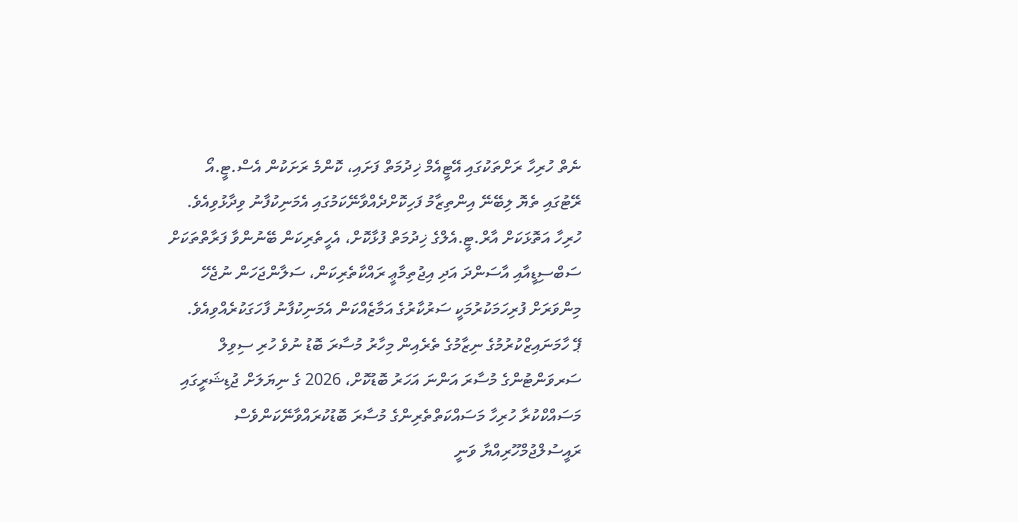ނެތް ހުރިހާ ރަށްތަކުގައި އޭޓީއެމް ޚިދުމަތް ފަށައި، ކޮންމެ ރަށަކުން އެސް.ޓީ.އޯ ރޭޓުގައި ތެޔޮ ލިބޭނޭ އިންތިޒާމު ފަހިކޮށްދެއްވާނޭކަމުގައި އެމަނިކުފާނު ވިދާޅުވިއެވެ. ހުރިހާ އަތޮޅަކަށް އާރް.ޓީ.އެލްގެ ޚިދުމަތް ފުޅާކޮށް، އެހީތެރިކަން ބޭނުންވާ ފަރާތްތަކަށް ސަބްސިޑީއާއި އާސަންދަ އަދި އިޖުތިމާޢީ ރައްކާތެރިކަން، ސަލާންޖަހަން ނުޖެހޭ މިންވަރަށް ފުރިހަމަކުރުމަކީ ސަރުކާރުގެ އަމާޒެއްކަން އެމަނިކުފާނު ފާހަގަކުރެއްވިއެވެ.
ޕޭ ހާމަނައިޒްކުރުމުގެ ނިޒާމުގެ ތެރެއިން މިހާރު މުސާރަ ބޮޑު ނުވެ ހުރި ސިވިލް ސަރވަންޓުންގެ މުސާރަ އަންނަ އަހަރު ބޮޑުކޮށް، 2026 ގެ ނިޔަލަށް ޖުޑިޝަރީގައި މަސައްކްކުރާ ހުރިހާ މަސައްކަތްތެރިންގެ މުސާރަ ބޮޑުކުރައްވާނޭކަންވެސް ރައީސުލްޖުމްހޫރިއްޔާ ވަނީ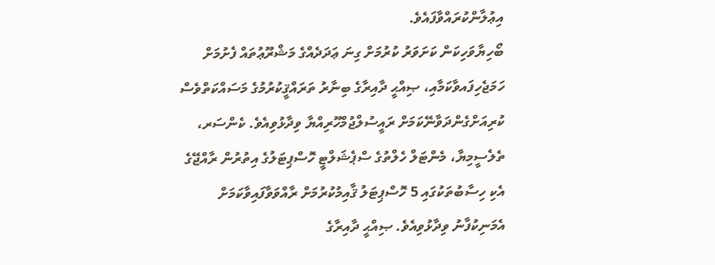އިޢުލާންކުރައްވާފައެވެ.
ބޯހިޔާވަހިކަން ކަށަވަރު ކުރުމަށް ގިނަ ޢަދަދެއްގެ މަޝްރޫޢުތައް ފެށުމަށް ހަމަޖެހިފައވާކަމާއި، ޞިއްޙީ ދާއިރާގެ ބިނާރު ތަރައްޤީކުރުމުގެ މަސައްކަތްވެސް ކުރިއަށްގެންދަވާނޭކަމަށް ރައީސުލްޖުމްހޫރިއްޔާ ވިދާޅުވިއެވެ. ކެންސަރ، ތެލެސީމިޔާ، މެންޓަލް ހެލްތުގެ ސްޕެޝަލްޓީ ހޮސްޕިޓަލުގެ އިތުރުން ރާއްޖޭގެ އެކި ހިސާބުތަކުގައި 5 ހޮސްޕިޓަލު ޤާއިމުކުރުމަށް ރާއްވަވާފައިވާކަމަށް އެމަނިކުފާނު ވިދާޅުވިއެވެ. ޞިއްޙީ ދާއިރާގެ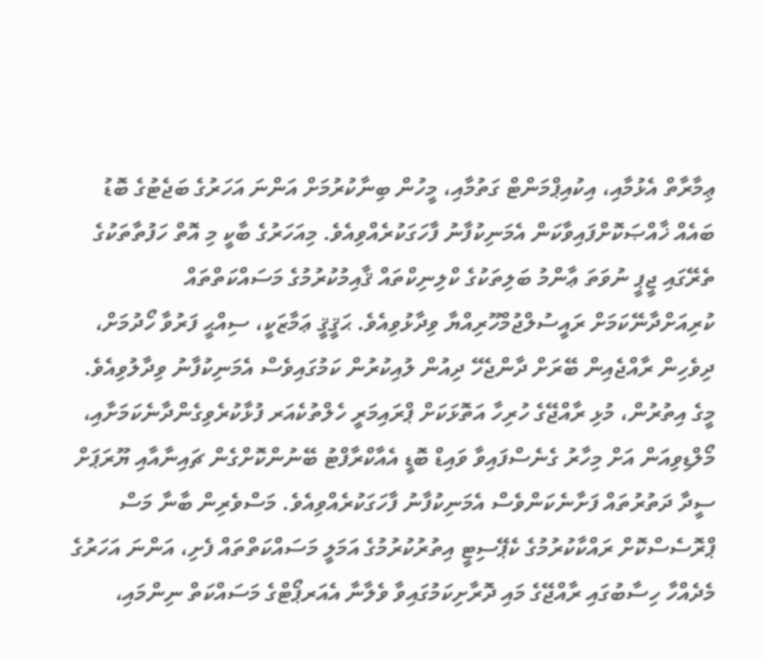ޢިމާރާތް އެޅުމާއި، އިކުއިޕްމަންޓް ގަތުމާއި، މީހުން ބިނާކުރުމަށް އަންނަ އަހަރުގެ ބަޖެޓުގެ ބޮޑު ބައެއް ޚާއްޞަކޮށްފައިވާކަން އެމަނިކުފާނު ފާހަގަކުރެއްވިއެވެ. މިއަހަރުގެ ބާކީ މި އޮތް ހަފުތާތަކުގެ ތެރޭގައި ޖީޕީ ނުވަތަ ޢާންމު ބަލިތަކުގެ ކްލިނިކްތައް ޤާއިމުކުރުމުގެ މަސައްކަތްތައް ކުރިއަށްދާނޭކަމަށް ރައީސުލްޖުމްހޫރިއްޔާ ވިދާޅުވިއެވެ. ޙަޤީޤީ ޢަމާޒަކީ، ސިއްޙީ ފަރުވާ ހޯދުމަށް، ދިވެހިން ރާއްޖެއިން ބޭރަށް ދާންޖެހޭ ދިއުން ލުއިކުރުން ކަމުގައިވެސް އެމަނިކުފާނު ވިދާލުވިއެވެ.
މީގެ އިތުރުން، މުޅި ރާއްޖޭގެ ހުރިހާ އަތޮޅަކަށް ޕްރައިމަރީ ހެލްތުކެއަރ ފުޅާކުރެވިގެންދާނެކަމަށާއި، މޯލްޑިވިއަން އަށް މިހާރު ގެނެސްފައިވާ ވައިޑް ބޮޑީ އެއާކްރާފްޓު ބޭނުންކޮށްގެން ޗައިނާއާއި ޔޫރަޕަށް ސީދާ ދަތުރުތައް ފަށާނެކަންވެސް އެމަނިކުފާނު ފާހަގަކުރެއްވިއެވެ. މަސްވެރިން ބާނާ މަސް ޕްރޮސެސްކޮށް ރައްކާކުރުމުގެ ކެޕޭސިޓީ އިތުރުކުރުމުގެ އަމަލީ މަސައްކަތްތައް ފެށި، އަންނަ އަހަރުގެ މެދެއްހާ ހިސާބުގައި ރާއްޖޭގެ މައި ދޮރާށިކަމުގައިވާ ވެލާނާ އެއަރޕޯޓްގެ މަސައްކަތް ނިންމައި،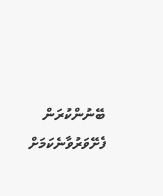ބޭނުންކުރަން ފެށޭވަރުވާނެކަމަށް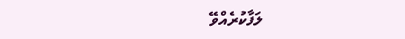ލަފާކުރެއްވޭ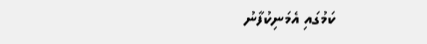ކަމުގައި އެމަނިކުފާނު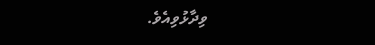ވިދާޅުވިއެވެ.